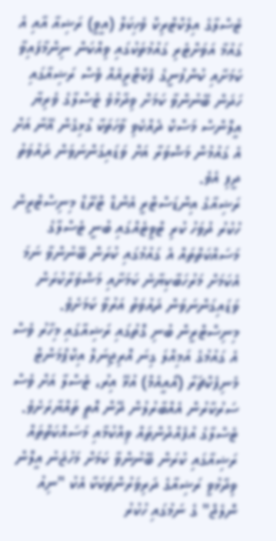ޓެސްލާގެ އިލެކްޓްރިކް ވެހިކަލް (އީވީ) ރަޝިއާ އާއި އެ ގައުމާ އަވަށްޓެރި ގައުމުތަކުގައި ވިއްކަން ނިންމާފައިވާ ކަމަށާއި ކުންފުނީގެ ފެކްޓްރީއެއް ވެސް ރަޝިއާގައި ހަދަން ބޭނުންވާ ކަމަށް ވިދާޅުވެ ޓެސްލާގެ ވެރިޔާ އީލޮންސް މަސްކް ދެއްކެވި ވާހަތަކާ ގުޅިގެން އޭނާ އަށް އެ ގައުމުން މަޝްވަރާ އަށް ވަޑައިގަންނަވަން ދައުވަތު ދީފި އެވެ.
ރަޝިއާގެ އިންޑަސްޓްރީ އެންޑް ޓްރޭޑް މިނިސްޓްރީން ހުކުރު ދުވަހު ކުރި ޓްވީޓެއްގައި ބުނީ ޓެސްލާގެ މަސައްކަތްތައް އެ ގައުމުގައި ކުރަން ބޭނުންވާ ނަމަ އެކަމަށް މަރުހަބާކިޔާނެ ކަމަށާއި މަޝްވަރާކުރަން ވަޑައިގަންނަވަން ދައުވަތު އަރުވާ ކަމަށެވެ.
މިނިސްޓްރީން ބުނި ގޮތުގައި ރަޝިއާގައި މިހާރު ވެސް އެ ގައުމުގެ އަމިއްލަ ގިނަ އޮރިޖިނަލް އިކްޕްމަންޓް މެނިފެކްޗަރާ (އޯއީއެމް) އުޅޭ އިރު، ޓެސްލާ އަށް ވެސް ސަރުކާރުން އެއްބާރުލުން ދޭން އޮތީ ތައްޔާރަށެވެ.
ޓެސްލާގެ އުފެއްދުންތައް ވިއްކުމާއި މަސައްކަތްތައް ރަޝިއާގައި ކުރަން ބޭނުންވާ ކަމަށް މަހުޖަނު އީލޮން ވިދާޅުވީ ރަޝިއާގެ ދަރިވަރުންތަކަކާ އެކު "ނިއު ނޮލެޖް" ގެ ނަމުގައި ހުކުރު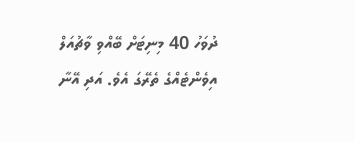ދުވަހު 40 މިނިޓަށް ބޭއްވި ވާޗުއަލް އިވެންޓެއްގެ ތެރޭގަ އެވެ. އަދި އޭނާ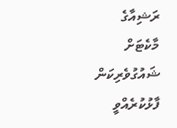ރަޝިއާގެ މާކެޓަށް ޝައުގުވެރިކަން ފާޅުކުރެއްވީ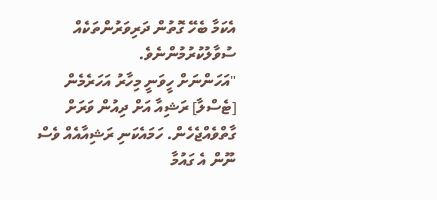އެކަމާ ބެހޭ ގޮތުން ދަރިވަރުންތަކެއް ސުވާލުކުރުމުންނެވެ.
"އަހަންނަށް ހީވަނީ މިހާރު އަހަރެމެން [ޓެސްލާ] ރަޝިއާ އަށް ދިއުން ވަރަށް ގާތްވެއްޖެހެން. ހަމައެކަނި ރަޝިއާއެއް ވެސް ނޫން އެ ގައުމާ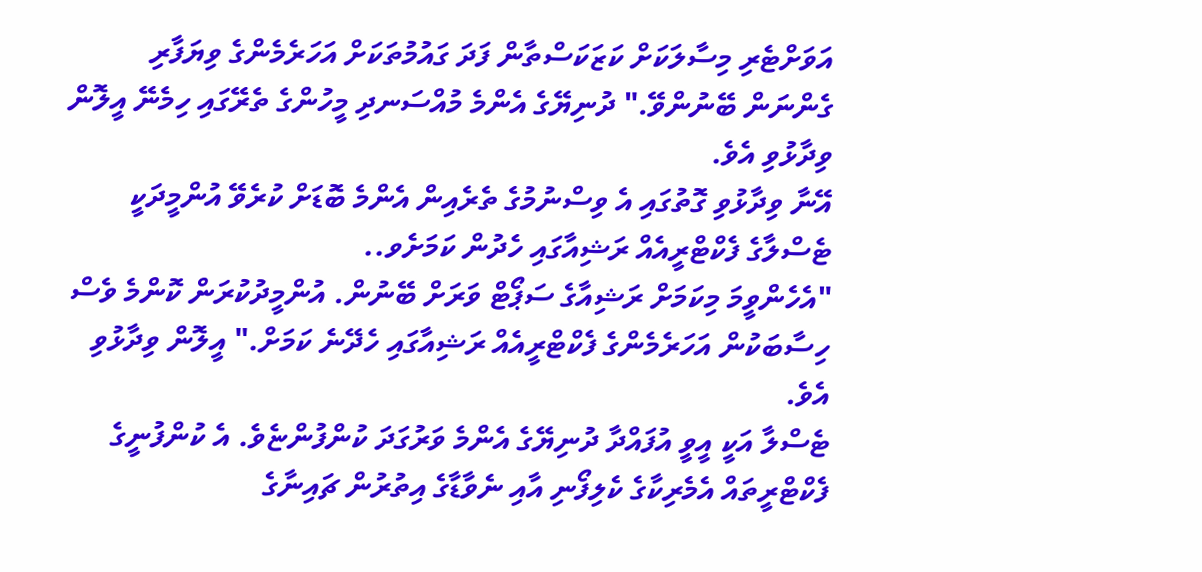އަވަށްޓެރި މިސާލަކަށް ކަޒަކަސްތާން ފަދަ ގައުމުތަކަށް އަހަރެމެންގެ ވިޔަފާރި ގެންނަން ބޭނުންވޭ." ދުނިޔޭގެ އެންމެ މުއްސަނދި މީހުންގެ ތެރޭގައި ހިމެނޭ އީލޮން ވިދާޅުވި އެވެ.
އޭނާ ވިދާޅުވި ގޮތުގައި އެ ވިސްނުމުގެ ތެރެއިން އެންމެ ބޮޑަށް ކުރެވޭ އުންމީދަކީ ޓެސްލާގެ ފެކްޓްރީއެއް ރަޝިއާގައި ހެދުން ކަމަށެވ..
"އެހެންވީމަ މިކަމަށް ރަޝިއާގެ ސަޕޯޓް ވަރަށް ބޭނުން. އުންމީދުކުރަން ކޮންމެ ވެސް ހިސާބަކުން އަހަރެމެންގެ ފެކްޓްރީއެއް ރަޝިއާގައި ހެދޭނެ ކަމަށް." އީލޮން ވިދާޅުވި އެވެ.
ޓެސްލާ އަކީ އީވީ އުފައްދާ ދުނިޔޭގެ އެންމެ ވަރުގަދަ ކުންފުންޏެވެ. އެ ކުންފުނީގެ ފެކްޓްރީތައް އެމެރިކާގެ ކެލިފޯނި އާއި ނެވާޑާގެ އިތުރުން ޗައިނާގެ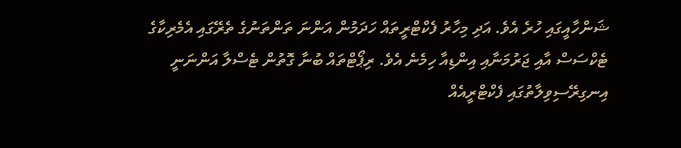ޝަންހާއީގައި ހުރެ އެވެ. އަދި މިހާރު ފެކްޓްރީތައް ހަދަމުން އަންނަ ތަންތަނުގެ ތެރޭގައި އެމެރިކާގެ ޓެކްސަސް އާއި ޖަރުމަނާއި އިންޑިއާ ހިމެނެ އެވެ. ރިޕޯޓްތައް ބުނާ ގޮތުން ޓެސްލާ އަންނަނީ އިނގިރޭސިވިލާތުގައި ފެކްޓްރީއެއް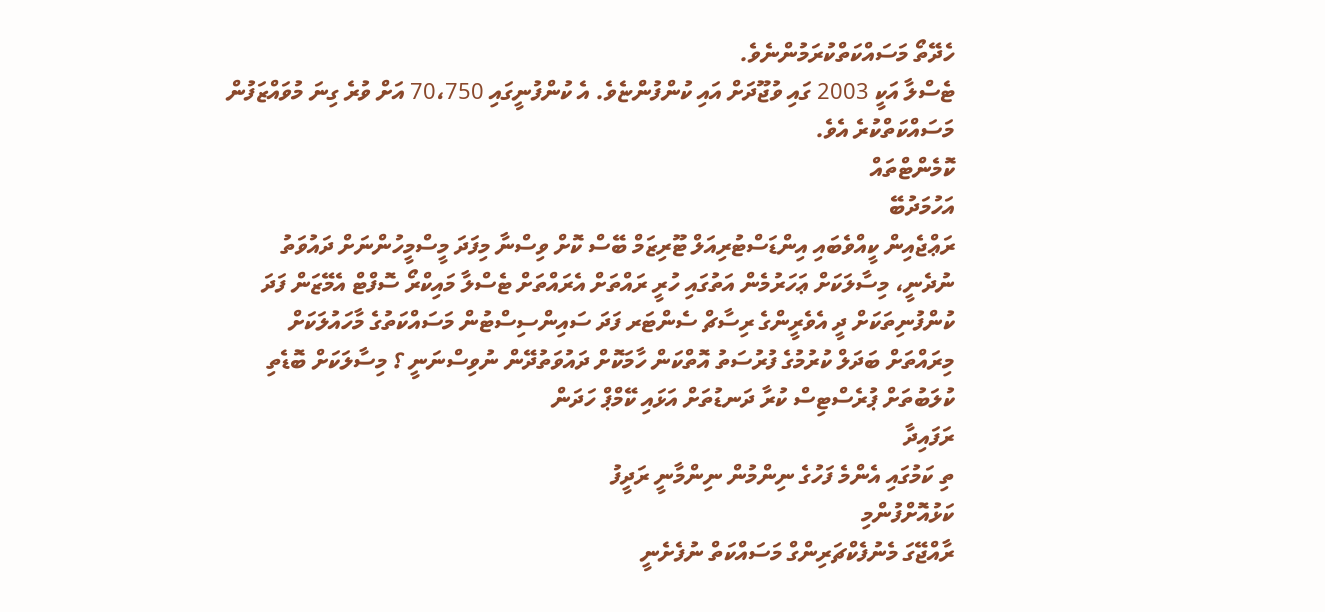ހެދޭތޯ މަސައްކަތްކުރަމުންނެވެ.
ޓެސްލާ އަކީ 2003 ގައި ވުޖޫދަށް އައި ކުންފުންޏެވެ. އެ ކުންފުނީގައި 70،750 އަށް ވުރެ ގިނަ މުވައްޒަފުން މަސައްކަތްކުރެ އެވެ.
ކޮމެންޓްތައް
އަހުމަދުބޭ
ރަޢްޖެއިން ކީއްވެބައި އިންޑަސްޓުރިއަލް ޓޫރިޒަމް ބޭސް ކޮށް ވިސްނާ މިފަދަ މީސްމީހުންނަށް ދައުވަތު ނުދެނީ، މިސާލަކަށް ޢަހަރުމެން އަތުގައި ހުރީ ރައްތަށް އެރައްތަށް ޓެސްލާ މައިކްރޯ ސޮފްޓް އެމޭޒަން ފަދަ ކުންފުނިތަކަށް ދީ އެވެރީންގެ ރިސާޗް ސެންޓަރ ފަދަ ސައިންސިސްޓުން މަސައްކަތުގެ މާހައުލަކަށް މިރައްތަށް ބަދަލް ކުރުމުގެ ފުރުސަތު އޮތްކަން ހާމަކޮށް ދައުވަތުދޭން ނުވިސްނަނީ ؟ މިސާލަކަށް ބޮޑެތި ކުލަބުތަށް ޕުރެސްޓިސް ކުރާ ދަނޑުތަށް އަޅައި ކޭމްޕް ހަދަން
ރަފައިދާ
ތި ކަމުގައި އެންމެ ފަހުގެ ނިންމުން ނިންމާނީ ރަދީފު
ކަޅުއޮށްފުންމި
ރާއްޖޭގަ މެނުފެކްޗަރިންގް މަސައްކަތް ނުފެށެނީ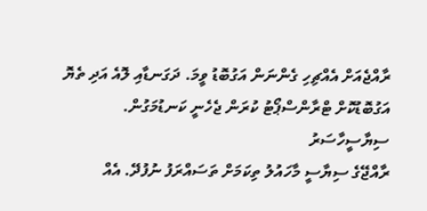ރާއްޖެއަށް އެއްޗިހި ގެންނަން އަގުބޮޑު ވީމަ. ދަގަނޑާއި ލޮއެ އަދި ތެޔޮ އަގުބޮޑުކޮށް ޓްރާންސްޕޯޓު ކުރަން ޖެހެނީ ކަނޑުމަގުން.
ސިޔާސީހާސަރު
ރާއްޖޭގެ ސިޔާސީ މާހައުލު ތިކަމަށް ތަސައްރަފު ނުފުދޭ. އެއް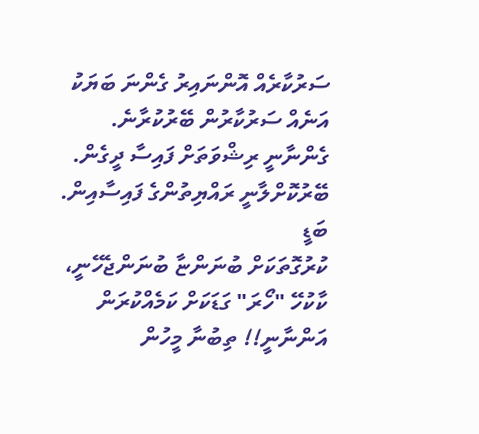ސަރުކާރެއް އޮންނައިރު ގެންނަ ބަޔަކު އަނެއް ސަރުކާރުން ބޭރުކުރާނެ. ގެންނާނީ ރިޝްވަތަށް ފައިސާ ދީގެން. ބޭރުކޮށްލާނީ ރައްޔިތުންގެ ފައިސާއިން.
ބަޑީ
ކުރުގޮތަކަށް ބުނަންޏާ ބުނަންޖެހޭނީ، ކާކުހޭ "ހޯރަ" ގަޑަކަށް ކަމެއްކުރަން އަންނާނީ!! ތިބުނާ މީހުން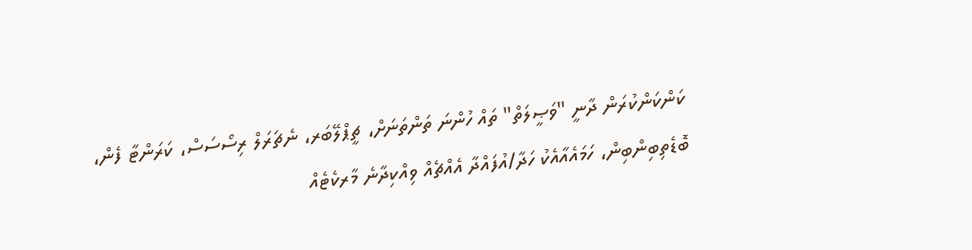ކަންކަންކުރަން ދާނީ "ވަޞީލަތް" ތައް ހުންނަ ތަންތަނަށް، ޗީޕްލޭބަރ، ނެޗަރަލް ރިސޯސަސް، ކަރަންޓާ ފެން، ބޮޑެތިބިންބިން، ހަމައެއާއެކު ހަދާ/އުފައްދާ އެއްޗެއް ވިއްކިދާނެ މާރކެޓެއް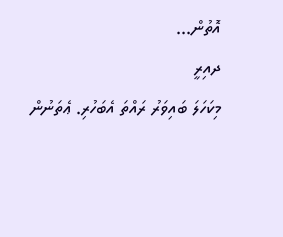އޮތުން...
ދއިރީ
މިކަހަލަ ބައިވަރު ރައްތަ އެބަހުރި. ޢެތަނުން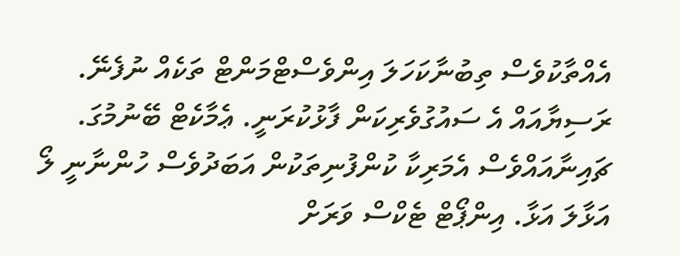އެއްތާކުވެސް ތިބުނާކަހަލަ އިންވެސްޓްމަންޓް ތަކެއް ނުފެނޭ. ރަސިޔާއައް އެ ސައުގުވެރިކަން ފާޅުކުރަނީ. ޢެމާކެޓް ބޭނުމުގަ. ޗައިނާއައްވެސް އެމަރިކާ ކުންފުނިތަކުން އަބަދުވެސް ހުންނާނީ ލޯ އަޅާލަ އަޅާ. އިންޕޯޓް ޓެކްސް ވަރަށް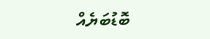ބޮޑުބަޔެއް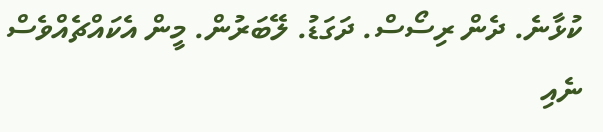ކުޅާނެ. ދެން ރިސޯސް. ދަގަޑު. ލޭބަރުން. މީން އެކައްޗެއްވެސް ނެއި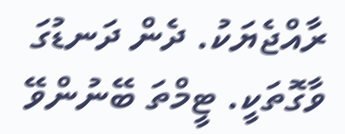ރާއްޖެޔަކު. ދެން ދަނޑުގަ ވާގޮތަކީ. ޓީމްތަ ބޭނުންވޭ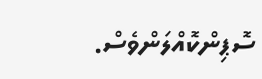ސޮޕިންކޮއްލަންވެސް.